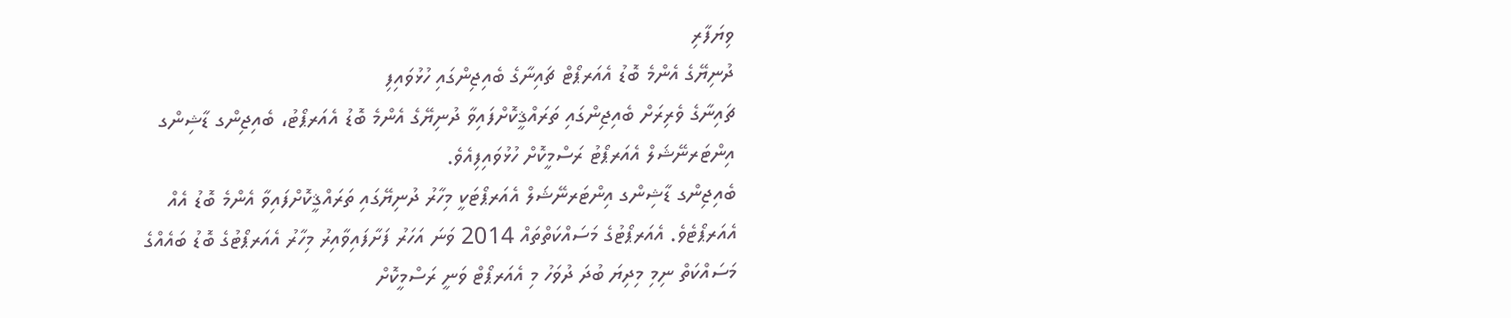ވިޔަފާރި
ދުނިޔޭގެ އެންމެ ބޮޑު އެއަރޕޯޓް ޗައިނާގެ ބެއިޖިންގައި ހުޅުވައިފި
ޗައިނާގެ ވެރިރަށް ބެއިޖިންގައި ތަރައްޤީކޮށްފައިވާ ދުނިޔޭގެ އެންމެ ބޮޑު އެއަރޕޯޓު، ބެއިޖިންގ ޑާޝިންގ އިންޓަރނޭޝަލް އެއަރޕޯޓު ރަސްމީކޮށް ހުޅުވައިފިއެވެ.
ބެއިޖިންގ ޑާޝިންގ އިންޓަރނޭޝަލް އެއަރޕޯޓަކީ މިހާރު ދުނިޔޭގައި ތަރައްޤީކޮށްފައިވާ އެންމެ ބޮޑު އެއް އެއަރޕޯޓެވެ. އެއަރޕޯޓުގެ މަސައްކަތްތައް 2014 ވަނަ އަހަރު ފަށާފައިވާއިރު މިހާރު އެއަރޕޯޓުގެ ބޮޑު ބައެއްގެ މަސައްކަތް ނިމި މިދިޔަ ބުދަ ދުވަހު މި އެއަރޕޯޓް ވަނީ ރަސްމީކޮށް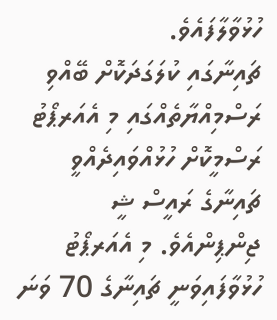ހުޅުވާލާފައެވެ.
ޗައިނާގައި ކުލަގަދަކޮށް ބޭއްވި ރަސްމިއްޔާތެއްގައި މި އެއަރޕޯޓު ރަސްމީކޮށް ހުޅުއްވައިދެއްވީ ޗައިނާގެ ރައީސް ޝީ ޖިންޕިންއެވެ. މި އެއަރޕޯޓު ހުޅުވާފައިވަނީ ޗައިނާގެ 70 ވަނަ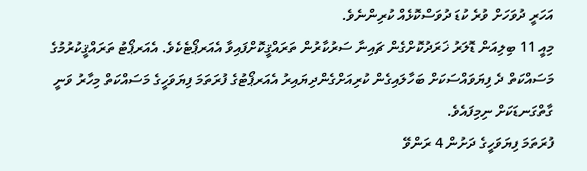އަހަރީ ދުވަހަށް ވުރެ ކުޑަ ދުވަސްކޮޅެއް ކުރިންނެވެ.
މިއީ 11 ބިލިއަން ޑޮލަރު ޚަރަދުކޮށްގެން ޗައިނާ ސަރުކާރުން ތަރައްޤީކޮށްފައިވާ އެއަރޕޯޓެކެވެ. އެއަރޕޯޓު ތަރައްޤީކުރުމުގެ މަސައްކަތް ދެ ފިޔަވައްސަކަށް ބަހާލައިގެން ކުރިއަށްގެންދިޔައިރު އެއަރޕޯޓުގެ ފުރަތަމަ ފިޔަވަހީގެ މަސައްކަތް މިހާރު ވަނީ ގާތްގަނޑަކަށް ނިމިފައެވެ.
ފުރަތަމަ ފިޔަވަހީގެ ދަށުން 4 ރަންވޭ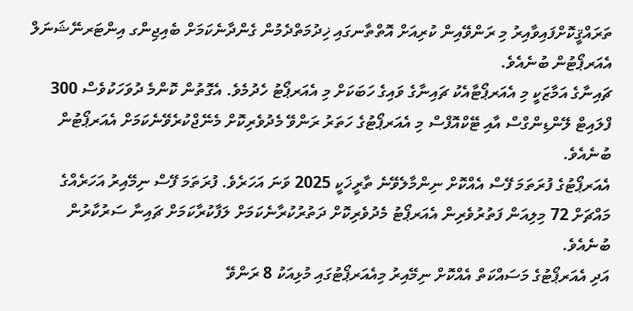ތަރައްޤީކޮށްފައިވާއިރު މި ރަންވޭއިން ކުރިއަށް އޮތްތާނގައި ޚިދުމަތްދެމުން ގެންދާނެކަމަށް ބެއިޖިންގ އިންޓަރނޭޝަނަލް އެއަރޕޯޓުން ބުނެއެވެ.
ޗައިނާގެ އަމާޒަކީ މި އެއަރޕޯޓާއެކު ޗައިނާގެ ވައިގެ ހަބަކަށް މި އެއަރޕޯޓު ހެދުމެވެ. އެގޮތުން ކޮންމެ ދުވަހަކުވެސް 300 ފްލައިޓް ލޭންޑިންގްސް އާއި ޓޭކްއޮފްސް މި އެއަރޕޯޓުގެ ހަތަރު ރަންވޭ މެދުވެރިކޮށް މެނޭޖްކުރެވޭނެކަމަށް އެއަރޕޯޓުން ބުނެއެވެ.
އެއަރޕޯޓުގެ ފުރަތަމަ ފޭސް އެއްކޮށް ނިންމާލެވޭނެ ތާރީޚަކީ 2025 ވަނަ އަހަރެވެ. ފުރަތަމަ ފޭސް ނިމޭއިރު އަހަރެއްގެ މައްޗަށް 72 މިލިއަން ފަތުރުވެރިން އެއަރޕޯޓު މެދުވެރިކޮށް ދަތުރުކުރާނެކަމަށް ލަފާކުރާކަމަށް ޗައިނާ ސަރުކާރުން ބުނެއެވެ.
އަދި އެއަރޕޯޓުގެ މަސައްކަތް އެއްކޮށް ނިމޭއިރު މިއެއަރޕޯޓުގައި މުޅިއަކު 8 ރަންވޭ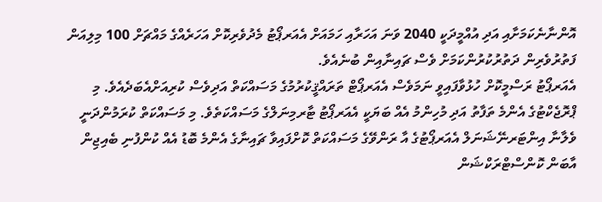އޮންނާނެކަމަށާއި އަދި އުއްމީދަކީ 2040 ވަނަ އަހަރާއި ހަމައަށް އެއަރޕޯޓު މެދުވެރިކޮށް އަހަރެއްގެ މައްޗަށް 100 މިލިއަން ފަތުރުވެރިން ދަތުރުކުރުންކަމަށް ވެސް ޗައިނާއިން ބުނެއެވެ.
އެއަރޕޯޓު ރަސްމީކޮށް ހުޅުވާފައިވީ ނަމަވެސް އެއަރޕޯޓް ތަރައްޤީކުރުމުގެ މަސައްކަތް އަދިވެސް ކުރިއަށްއެބަދެއެވެ. މި ޕްރޮޖެކްޓުގެ އެންމެ ތަފާތު އަދި މުހިންމު އެއް ބަޔަކީ އެއަރޕޯޓު ޓާރމިނަލްގެ މަސައްކަތެވެ. މި މަސައްކަތް ކުރަމުންދަނީ ވެލާނާ އިންޓަރނޭޝަނަލް އެއަރޕޯޓުގެ އާ ރަންވޭގެ މަސައްކަތް ކޮށްފައިވާ ޗައިނާގެ އެންމެ ބޮޑު އެއް ކުންފުނި ބެއިޖިން އާބަން ކޮންސްޓްރަކްޝަން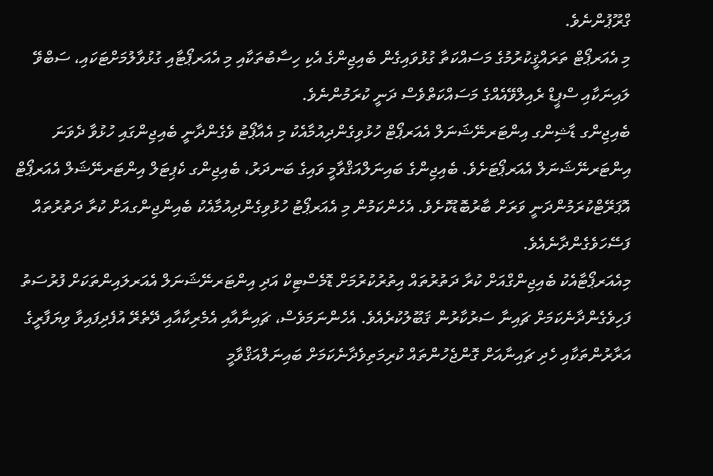ގްރޫޕުންނެވެ.
މި އެއަރޕޯޓް ތަރައްޤީކުރުމުގެ މަސައްކަތާ ގުޅުވައިގެން ބެއިޖިންގެ އެކި ހިސާބުތަކާއި މި އެއަރޕޯޓާއި ގުޅުވާލުމަށްޓަކައި، ސަބްވޭ ލައިނަކާއި ސްޕީޑް ރެއިލްވޭއެއްގެ މަސައްކަތްވެސް ދަނީ ކުރަމުންނެވެ.
ބެއިޖިންގ ޑާޝިންގ އިންޓަރނޭޝަނަލް އެއަރޕޯޓް ހުޅުވިގެންދިއުމާއެކު މި އެއާޕޯޓު ވެގެންދާނީ ބެއިޖިންގައި ހުޅުވާ ދެވަނަ އިންޓަރނޭޝަނަލް އެއަރޕޯޓަށެވެ. ބެއިޖިންގެ ބައިނަލްއަޤްވާމީ ވައިގެ ބަނދަރު، ބެއިޖިންގ ކެޕިޓަލް އިންޓަރނޭޝަލް އެއަރޕޯޓް އޮޕަރޭޓްކުރަމުންދަނީ ވަރަށް ބާރުބޮޑުކޮށެވެ. އެހެންކަމުން މި އެއަރޕޯޓު ހުޅުވިގެންދިއުމާއެކު ބެއިންޖިންގއަށް ކުރާ ދަތުރުތައް ފަސޭހަވެގެންދާނެއެވެ.
މިއެއަރޕޯޓާއެކު ބެއިޖިންގްއަށް ކުރާ ދަތުރުތައް އިތުރުކުރުމަށް ޑޮމެސްޓިކް އަދި އިންޓަރނޭޝަނަލް އެއަރލައިންތަކަށް ފުރުސަތު ފަހިވެގެންދާނެކަމަށް ޗައިނާ ސަރުކާރުން ޤަބޫލުކުރެއެވެ. އެހެންނަމަވެސް، ޗައިނާއާއި އެމެރިކާއާއި ދޭތެރޭ އުފެދިފައިވާ ވިޔަފާރީގެ އަރާރުންތަކާއި ހެދި ޗައިނާއަށް ގޮންޖެހުންތައް ކުރިމަތިވެދާނެކަމަށް ބައިނަލްއަޤްވާމީ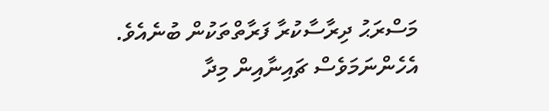މަސްރަޙު ދިރާސާކުރާ ފަރާތްތަކުން ބުނެއެވެ.
އެހެންނަމަވެސް ޗައިނާއިން މިދާ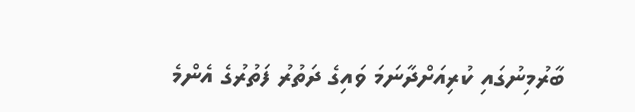ބާރުމިނުގައި ކުރިއަށްދާނަމަ ވައިގެ ދަތުރު ފަތުރުގެ އެންމެ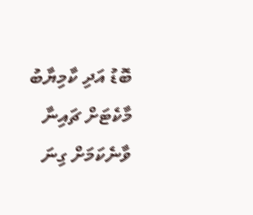ބޮޑު އަދި ކާމިޔާބު މާކެޓަށް ޗައިނާ ވާނެކަމަށް ގިނަ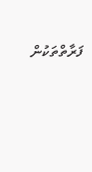ފަރާތްތަކުން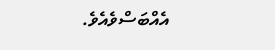އެއްބަސްވެއެވެ.